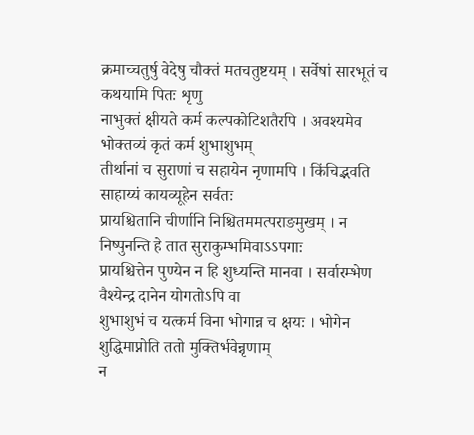क्रमाच्चतुर्षु वेदेषु चौक्तं मतचतुष्टयम् । सर्वेषां सारभूतं च कथयामि पितः शृणु
नाभुक्तं क्षीयते कर्म कल्पकोटिशतैरपि । अवश्यमेव भोक्तव्यं कृतं कर्म शुभाशुभम्
तीर्थानां च सुराणां च सहायेन नृणामपि । किंचिद्भवति साहाय्यं कायव्यूहेन सर्वतः
प्रायश्चितानि चीर्णानि निश्चितममत्पराङमुखम् । न निष्पुनन्ति हे तात सुराकुम्भमिवाऽऽपगाः
प्रायश्चित्तेन पुण्येन न हि शुध्यन्ति मानवा । सर्वारम्भेण वैश्येन्द्र दानेन योगतोऽपि वा
शुभाशुभं च यत्कर्म विना भोगान्न च क्षयः । भोगेन शुद्धिमाप्नोति ततो मुक्तिर्भवेन्नृणाम्
न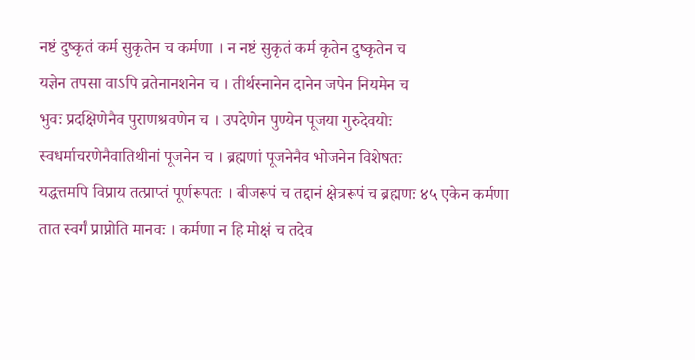नष्टं दुष्कृतं कर्म सुकृतेन च कर्मणा । न नष्टं सुकृतं कर्म कृतेन दुष्कृतेन च
यज्ञेन तपसा वाऽपि व्रतेनानशनेन च । तीर्थस्नानेन दानेन जपेन नियमेन च
भुवः प्रदक्षिणेनैव पुराणश्रवणेन च । उपदेणेन पुण्येन पूजया गुरुदेवयोः
स्वधर्माचरणेनैवातिथीनां पूजनेन च । ब्रह्मणां पूजनेनैव भोजनेन विशेषतः
यद्धत्तमपि विप्राय तत्प्राप्तं पूर्णरूपतः । बीजरूपं च तद्दानं क्षेत्ररूपं च ब्रह्मणः ४५ एकेन कर्मणा तात स्वर्गं प्राप्नोति मानवः । कर्मणा न हि मोक्षं च तदेव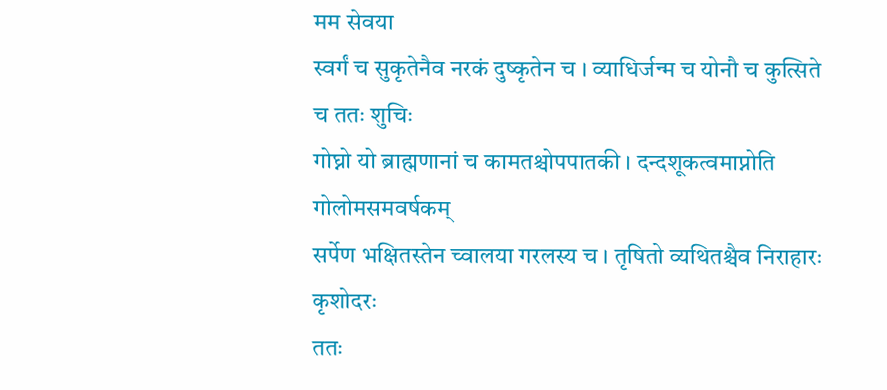मम सेवया
स्वर्गं च सुकृतेनैव नरकं दुष्कृतेन च । व्याधिर्जन्म च योनौ च कुत्सिते च ततः शुचिः
गोघ्नो यो ब्राह्मणानां च कामतश्चोपपातकी । दन्दशूकत्वमाप्नोति गोलोमसमवर्षकम्
सर्पेण भक्षितस्तेन च्वालया गरलस्य च । तृषितो व्यथितश्चैव निराहारः कृशोदरः
ततः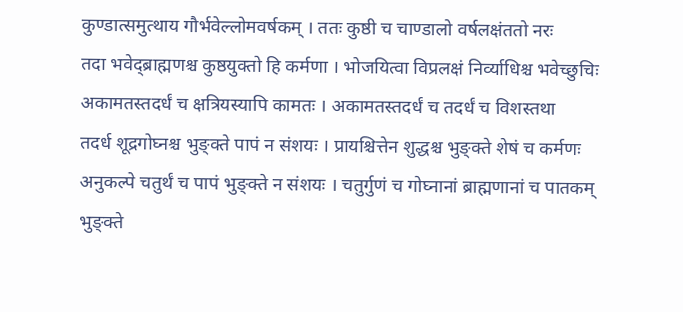कुण्डात्समुत्थाय गौर्भवेल्लोमवर्षकम् । ततः कुष्ठी च चाण्डालो वर्षलक्षंततो नरः
तदा भवेद्ब्राह्मणश्च कुष्ठयुक्तो हि कर्मणा । भोजयित्वा विप्रलक्षं निर्व्याधिश्च भवेच्छुचिः
अकामतस्तदर्धं च क्षत्रियस्यापि कामतः । अकामतस्तदर्धं च तदर्धं च विशस्तथा
तदर्ध शूद्रगोघ्नश्च भुङ्क्ते पापं न संशयः । प्रायश्चित्तेन शुद्धश्च भुङ्क्ते शेषं च कर्मणः
अनुकल्पे चतुर्थं च पापं भुङ्क्ते न संशयः । चतुर्गुणं च गोघ्नानां ब्राह्मणानां च पातकम्
भुङ्क्ते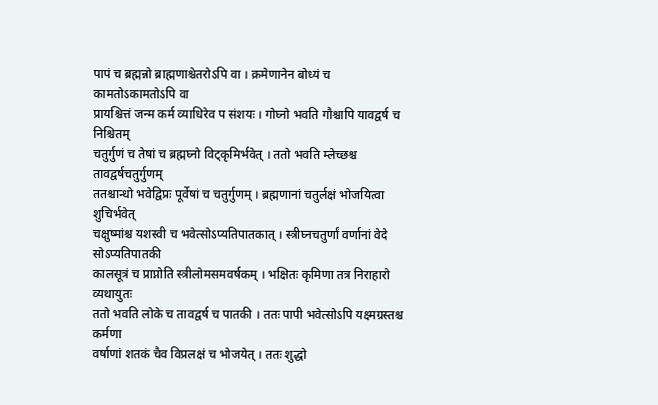पापं च ब्रह्मन्नो ब्राह्मणाश्चेतरोऽपि वा । क्रमेणानेन बोध्यं च कामतोऽकामतोऽपि वा
प्रायश्चित्तं जन्म कर्म व्याधिरेव प संशयः । गोघ्नो भवति गौश्चापि यावद्वर्ष च निश्चितम्
चतुर्गुणं च तेषां च ब्रह्मघ्नो विट्कृमिर्भवेत् । ततो भवति म्लेच्छश्च तावद्वर्षचतुर्गुणम्
ततश्चान्धो भवेद्विप्रः पूर्वेषां च चतुर्गुणम् । ब्रह्मणानां चतुर्लक्षं भोजयित्वा शुचिर्भवेत्
चक्षुष्मांश्च यशस्वी च भवेत्सोऽप्यतिपातकात् । स्त्रीघ्नचतुर्णां वर्णानां वेदे सोऽप्यतिपातकी
कालसूत्रं च प्राप्नोति स्त्रीलोमसमवर्षकम् । भक्षितः कृमिणा तत्र निराहारो व्यथायुतः
ततो भवति लोके च तावद्वर्ष च पातकी । ततः पापी भवेत्सोऽपि यक्ष्मग्रस्तश्च कर्मणा
वर्षाणां शतकं चैव विप्रलक्षं च भोजयेत् । ततः शुद्धो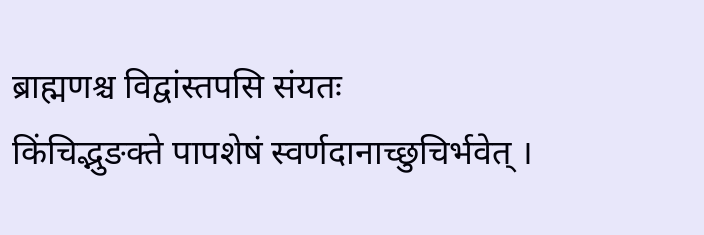ब्राह्मणश्च विद्वांस्तपसि संयतः
किंचिद्भुङक्ते पापशेषं स्वर्णदानाच्छुचिर्भवेत् ।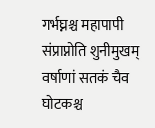गर्भघ्नश्च महापापी संप्राप्नोति शुनीमुखम्
वर्षाणां सतकं चैव घोटकश्च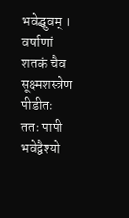भवेद्ध्रुवम् । वर्षाणां शतकं चैव सूक्ष्मशस्त्रेण पीडीतः
ततः पापी भवेद्वैश्यो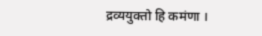द्रव्ययुक्तो हि कमंणा ।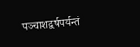पञ्चाशद्वर्षपर्यन्तं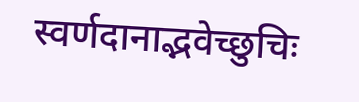स्वर्णदानाद्भवेच्छुचिः